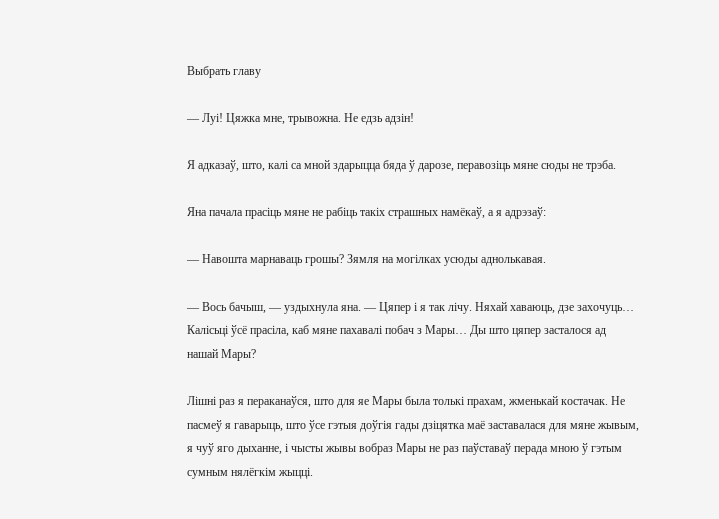Выбрать главу

— Луі! Цяжка мне, трывожна. Не едзь адзін!

Я адказаў, што, калі са мной здарыцца бяда ў дарозе, перавозіць мяне сюды не трэба.

Яна пачала прасіць мяне не рабіць такіх страшных намёкаў, а я адрэзаў:

— Навошта марнаваць грошы? Зямля на могілках усюды аднолькавая.

— Вось бачыш, — уздыхнула яна. — Цяпер і я так лічу. Няхай хаваюць, дзе захочуць… Калісьці ўсё прасіла, каб мяне пахавалі побач з Мары… Ды што цяпер засталося ад нашай Мары?

Лішні раз я пераканаўся, што для яе Мары была толькі прахам, жменькай костачак. Не пасмеў я гаварыць, што ўсе гэтыя доўгія гады дзіцятка маё заставалася для мяне жывым, я чуў яго дыханне, і чысты жывы вобраз Мары не раз паўставаў перада мною ў гэтым сумным нялёгкім жыцці.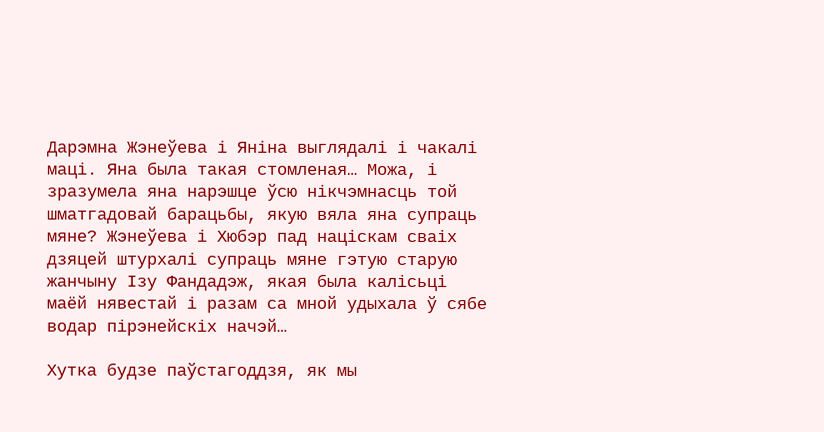Дарэмна Жэнеўева і Яніна выглядалі і чакалі маці. Яна была такая стомленая… Можа, і зразумела яна нарэшце ўсю нікчэмнасць той шматгадовай барацьбы, якую вяла яна супраць мяне? Жэнеўева і Хюбэр пад націскам сваіх дзяцей штурхалі супраць мяне гэтую старую жанчыну Ізу Фандадэж, якая была калісьці маёй нявестай і разам са мной удыхала ў сябе водар пірэнейскіх начэй…

Хутка будзе паўстагоддзя, як мы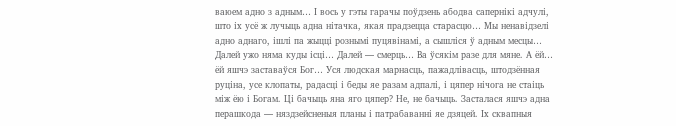ваюем адно з адным… І вось у гэты гарачы поўдзень абодва сапернікі адчулі, што іх усё ж лучыць адна нітачка, якая прадзецца старасцю… Мы ненавідзелі адно аднаго, ішлі па жыцці рознымі пуцявінамі, а сышліся ў адным месцы… Далей ужо няма куды ісці… Далей — смерць… Ва ўсякім разе для мяне. А ёй… ёй яшчэ заставаўся Бог… Уся людская марнасць, пажадлівасць, штодзённая руціна, усе клопаты, радасці і беды яе разам адпалі, і цяпер нічога не стаіць між ёю і Богам. Ці бачыць яна яго цяпер? Не, не бачыць. Засталася яшчэ адна перашкода — няздзейсненыя планы і патрабаванні яе дзяцей. Іх сквапныя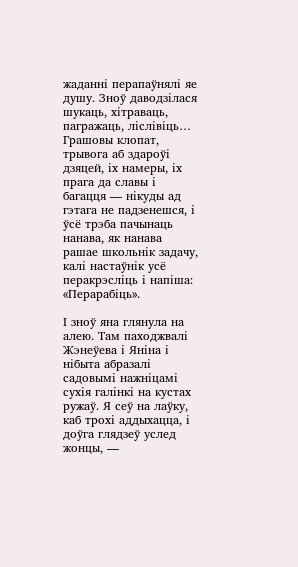жаданні перапаўнялі яе душу. Зноў даводзілася шукаць, хітраваць, пагражаць, ліслівіць… Грашовы клопат, трывога аб здароўі дзяцей, іх намеры, іх прага да славы і багацця — нікуды ад гэтага не падзенешся, і ўсё трэба пачынаць нанава, як нанава рашае школьнік задачу, калі настаўнік усё перакрэсліць і напіша: «Перарабіць».

І зноў яна глянула на алею. Там паходжвалі Жэнеўева і Яніна і нібыта абразалі садовымі нажніцамі сухія галінкі на кустах ружаў. Я сеў на лаўку, каб трохі аддыхацца, і доўга глядзеў услед жонцы, —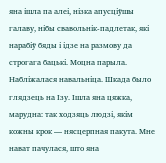яна ішла па алеі, нізка апусціўшы галаву, нібы свавольнік-падлетак, які нарабіў бяды і ідзе на размову да строгага бацькі. Моцна парыла. Набліжалася навальніца. Шкада было глядзець на Ізу. Ішла яна цяжка, марудна: так ходзяць людзі, якім кожны крок — нясцерпная пакута. Мне нават пачулася, што яна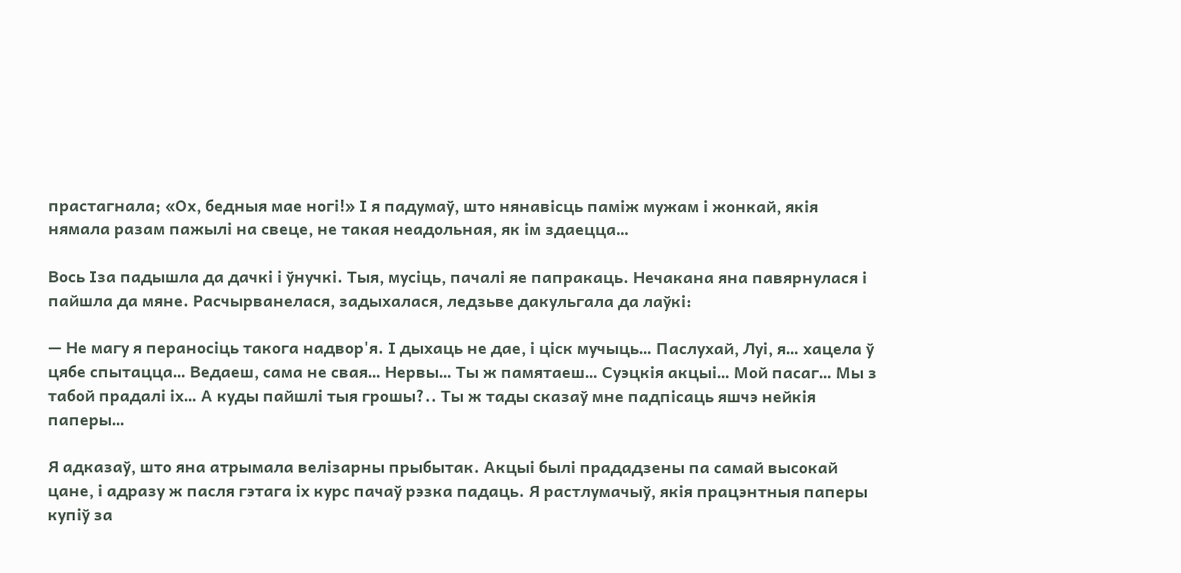прастагнала; «Ох, бедныя мае ногі!» І я падумаў, што нянавісць паміж мужам і жонкай, якія нямала разам пажылі на свеце, не такая неадольная, як ім здаецца…

Вось Іза падышла да дачкі і ўнучкі. Тыя, мусіць, пачалі яе папракаць. Нечакана яна павярнулася і пайшла да мяне. Расчырванелася, задыхалася, ледзьве дакульгала да лаўкі:

— Не магу я пераносіць такога надвор'я. І дыхаць не дае, і ціск мучыць… Паслухай, Луі, я… хацела ў цябе спытацца… Ведаеш, сама не свая… Нервы… Ты ж памятаеш… Суэцкія акцыі… Мой пасаг… Мы з табой прадалі іх… А куды пайшлі тыя грошы?.. Ты ж тады сказаў мне падпісаць яшчэ нейкія паперы…

Я адказаў, што яна атрымала велізарны прыбытак. Акцыі былі прададзены па самай высокай цане, і адразу ж пасля гэтага іх курс пачаў рэзка падаць. Я растлумачыў, якія працэнтныя паперы купіў за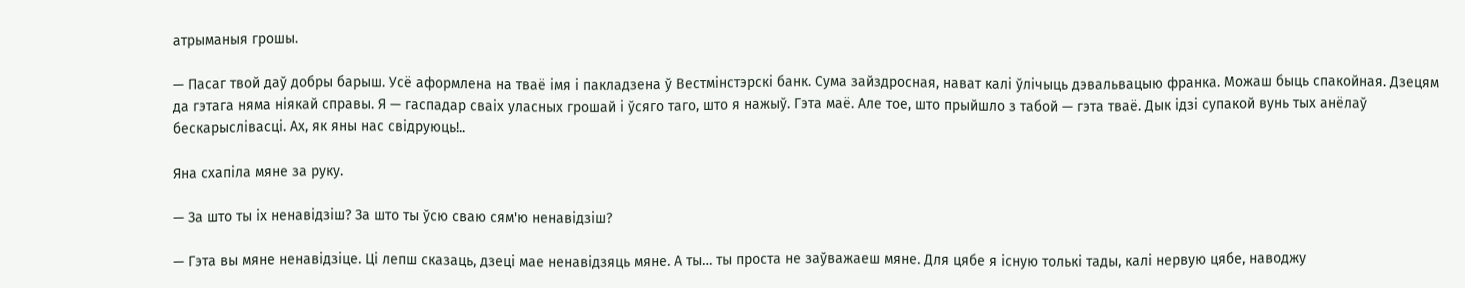атрыманыя грошы.

— Пасаг твой даў добры барыш. Усё аформлена на тваё імя і пакладзена ў Вестмінстэрскі банк. Сума зайздросная, нават калі ўлічыць дэвальвацыю франка. Можаш быць спакойная. Дзецям да гэтага няма ніякай справы. Я — гаспадар сваіх уласных грошай і ўсяго таго, што я нажыў. Гэта маё. Але тое, што прыйшло з табой — гэта тваё. Дык ідзі супакой вунь тых анёлаў бескарыслівасці. Ах, як яны нас свідруюць!..

Яна схапіла мяне за руку.

— За што ты іх ненавідзіш? За што ты ўсю сваю сям'ю ненавідзіш?

— Гэта вы мяне ненавідзіце. Ці лепш сказаць, дзеці мае ненавідзяць мяне. А ты… ты проста не заўважаеш мяне. Для цябе я існую толькі тады, калі нервую цябе, наводжу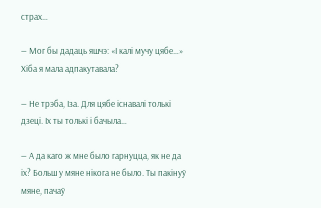страх…

— Мог бы дадаць яшчэ: «І калі мучу цябе…» Хіба я мала адпакутавала?

— Не трэба, Іза. Для цябе існавалі толькі дзеці. Іх ты толькі і бачыла…

— А да каго ж мне было гарнуцца, як не да іх? Больш у мяне нікога не было. Ты пакінуў мяне, пачаў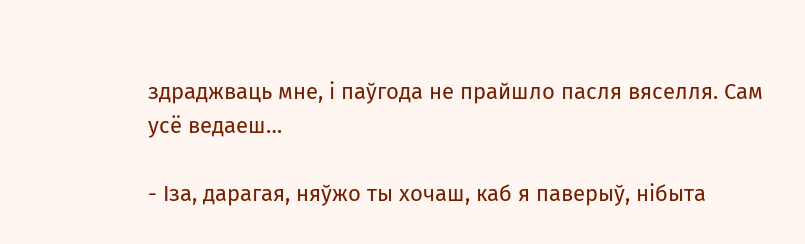здраджваць мне, і паўгода не прайшло пасля вяселля. Сам усё ведаеш…

- Іза, дарагая, няўжо ты хочаш, каб я паверыў, нібыта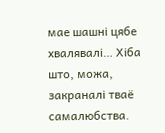мае шашні цябе хвалявалі… Хіба што, можа, закраналі тваё самалюбства.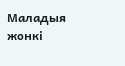Маладыя жонкі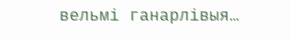вельмі ганарлівыя…